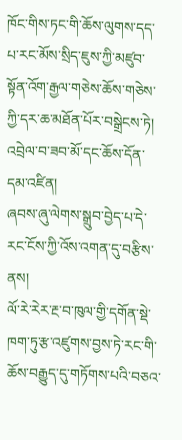ཁོང་གིས་ཏང་གི་ཆོས་ལུགས་དད་པ་རང་མོས་སྲིད་ཇུས་ཀྱི་མཛུབ་སྟོན་འོག་རྒྱལ་གཅེས་ཆོས་གཅེས་ཀྱི་དར་ཆ་མཐོན་པོར་བསྒྲེངས་ཏེ།
འབྲེལ་བ་ཟབ་མོ་དང་ཆོས་དོན་དམ་འཛིན།
ཞབས་ཞུ་ལེགས་སྒྲུབ་བྱེད་པ་དེ་རང་ངོས་ཀྱི་འོས་འགན་དུ་བརྩིས་ནས།
ལོ་རེ་རེར་རྔ་བ་ཁུལ་གྱི་དགོན་སྡེ་ཁག་ཏུ་རྩ་འཛུགས་བྱས་ཏེ་རང་གི་ཆོས་བརྒྱུད་དུ་གཏོགས་པའི་བཅའ་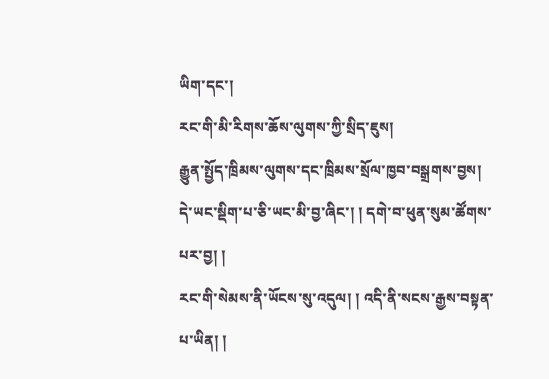ཡིག་དང་།
རང་གི་མི་རིགས་ཆོས་ལུགས་ཀྱི་སྲིད་ཇུས།
རྒྱུན་སྤྱོད་ཁྲིམས་ལུགས་དང་ཁྲིམས་སྲོལ་ཁྱབ་བསྒྲགས་བྱས།
དེ་ཡང་སྡིག་པ་ཅི་ཡང་མི་བྱ་ཞིང་། ། དགེ་བ་ཕུན་སུམ་ཚོགས་པར་བྱ། །
རང་གི་སེམས་ནི་ཡོངས་སུ་འདུལ། ། འདི་ནི་སངས་རྒྱས་བསྟན་པ་ཡིན། །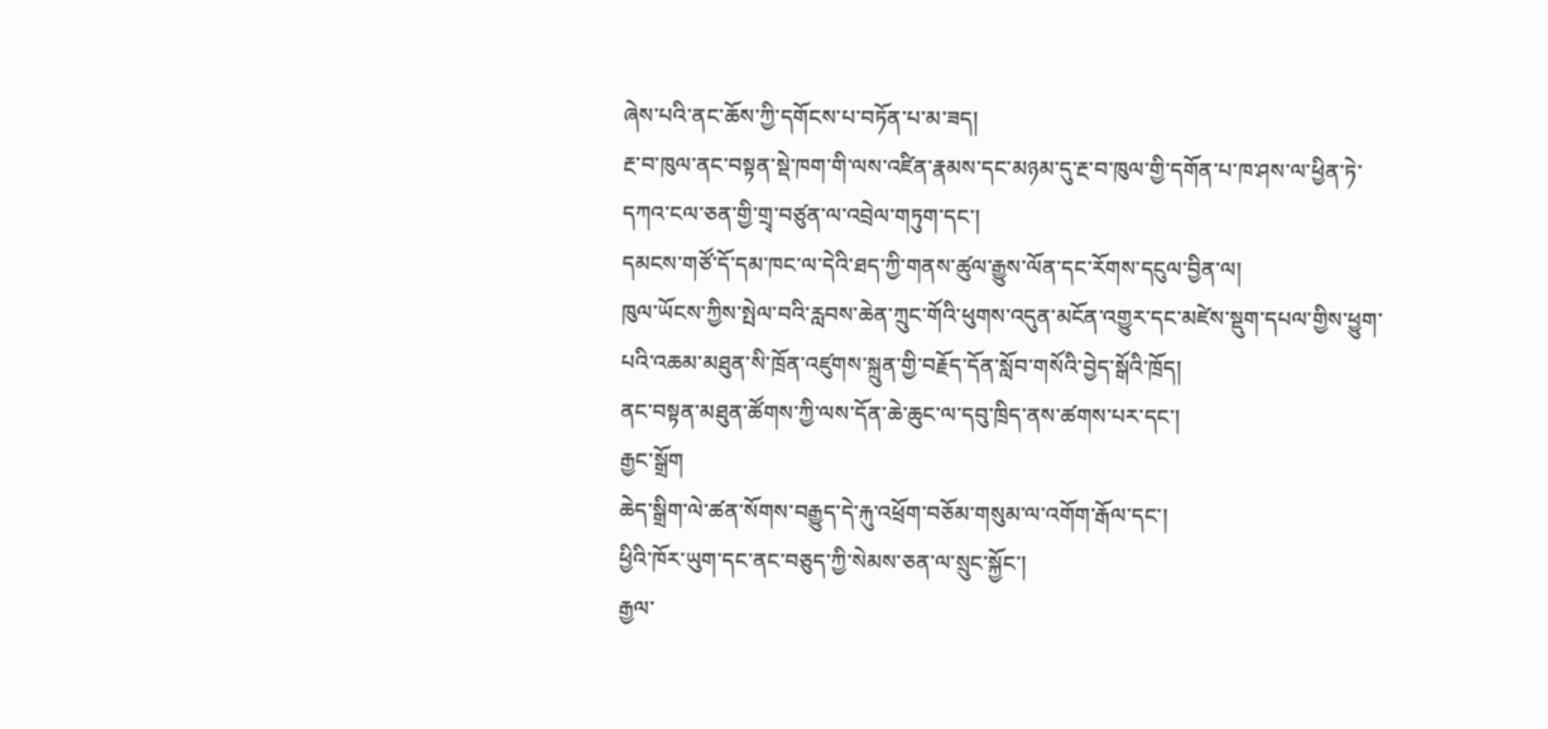ཞེས་པའི་ནང་ཆོས་ཀྱི་དགོངས་པ་བཏོན་པ་མ་ཟད།
རྔ་བ་ཁུལ་ནང་བསྟན་སྡེ་ཁག་གི་ལས་འཛིན་རྣམས་དང་མཉམ་དུ་རྔ་བ་ཁུལ་གྱི་དགོན་པ་ཁ་ཤས་ལ་ཕྱིན་ཏེ་དཀའ་ངལ་ཅན་གྱི་གྲྭ་བཙུན་ལ་འབྲེལ་གཏུག་དང་།
དམངས་གཙོ་དོ་དམ་ཁང་ལ་དེའི་ཐད་ཀྱི་གནས་ཚུལ་རྒྱུས་ལོན་དང་རོགས་དངུལ་བྱིན་ལ།
ཁུལ་ཡོངས་ཀྱིས་སྤེལ་བའི་རླབས་ཆེན་ཀྲུང་གོའི་ཕུགས་འདུན་མངོན་འགྱུར་དང་མཛེས་སྡུག་དཔལ་གྱིས་ཕྱུག་པའི་འཆམ་མཐུན་སི་ཁྲོན་འཛུགས་སྐྲུན་གྱི་བརྗོད་དོན་སློབ་གསོའི་བྱེད་སྒོའི་ཁྲོད།
ནང་བསྟན་མཐུན་ཚོགས་ཀྱི་ལས་དོན་ཆེ་ཆུང་ལ་དབུ་ཁྲིད་ནས་ཚགས་པར་དང་།
རྒྱང་སྒྲོག
ཆེད་སྒྲིག་ལེ་ཚན་སོགས་བརྒྱུད་དེ་རྐུ་འཕྲོག་བཅོམ་གསུམ་ལ་འགོག་རྒོལ་དང་།
ཕྱིའི་ཁོར་ཡུག་དང་ནང་བཅུད་ཀྱི་སེམས་ཅན་ལ་སྲུང་སྐྱོང་།
རྒྱལ་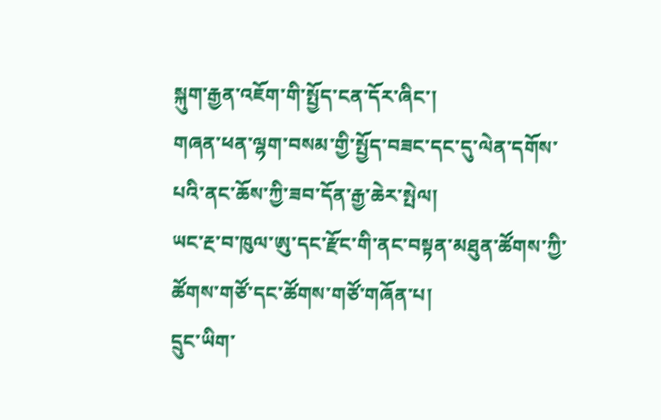སྐུག་རྒྱན་འཇོག་གི་སྤྱོད་ངན་དོར་ཞིང་།
གཞན་ཕན་ལྷག་བསམ་གྱི་སྤྱོད་བཟང་དང་དུ་ལེན་དགོས་པའི་ནང་ཆོས་ཀྱི་ཟབ་དོན་རྒྱ་ཆེར་སྤེལ།
ཡང་རྔ་བ་ཁུལ་ཨུ་དང་རྫོང་གི་ནང་བསྟན་མཐུན་ཚོགས་ཀྱི་ཚོགས་གཙོ་དང་ཚོགས་གཙོ་གཞོན་པ།
དྲུང་ཡིག་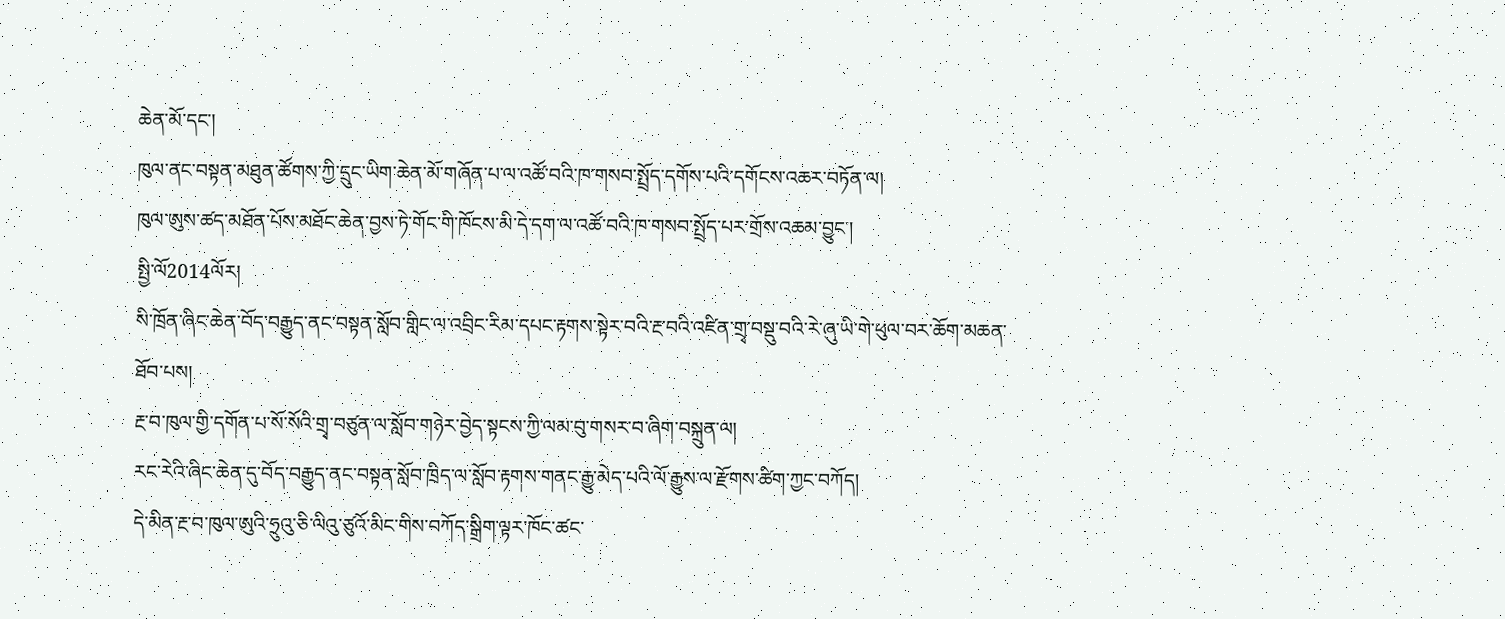ཆེན་མོ་དང་།
ཁུལ་ནང་བསྟན་མཐུན་ཚོགས་ཀྱི་དྲུང་ཡིག་ཆེན་མོ་གཞོན་པ་ལ་འཚོ་བའི་ཁ་གསབ་སྤྲོད་དགོས་པའི་དགོངས་འཆར་བཏོན་ལ།
ཁུལ་ཨུས་ཚད་མཐོན་པོས་མཐོང་ཆེན་བྱས་ཏེ་གོང་གི་ཁོངས་མི་དེ་དག་ལ་འཚོ་བའི་ཁ་གསབ་སྤྲོད་པར་གྲོས་འཆམ་བྱུང་།
སྤྱི་ལོ2014ལོར།
སི་ཁྲོན་ཞིང་ཆེན་བོད་བརྒྱུད་ནང་བསྟན་སློབ་གླིང་ལ་འབྲིང་རིམ་དཔང་རྟགས་སྟེར་བའི་རྔ་བའི་འཛིན་གྲྭ་བསྡུ་བའི་རེ་ཞུ་ཡི་གེ་ཕུལ་བར་ཆོག་མཆན་ཐོབ་པས།
རྔ་བ་ཁུལ་གྱི་དགོན་པ་སོ་སོའི་གྲྭ་བཙུན་ལ་སློབ་གཉེར་བྱེད་སྟངས་ཀྱི་ལམ་བུ་གསར་བ་ཞིག་བསྐྲུན་ལ།
རང་རེའི་ཞིང་ཆེན་དུ་བོད་བརྒྱུད་ནང་བསྟན་སློབ་ཁྲིད་ལ་སློབ་རྟགས་གནང་རྒྱུ་མེད་པའི་ལོ་རྒྱུས་ལ་རྫོགས་ཚིག་ཀྱང་བཀོད།
དེ་མིན་རྔ་བ་ཁུལ་ཨུའི་ཧྲུའུ་ཅི་ལིའུ་ཙུའོ་མིང་གིས་བཀོད་སྒྲིག་ལྟར་ཁོང་ཚང་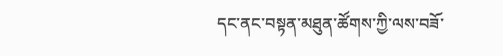དང་ནང་བསྟན་མཐུན་ཚོགས་ཀྱི་ལས་བཟོ་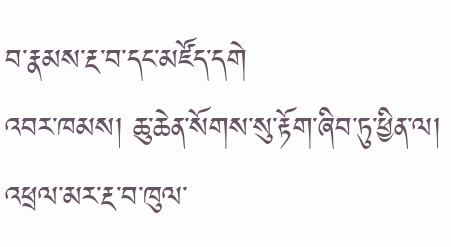བ་རྣམས་རྔ་བ་དང་མཛོད་དགེ
འབར་ཁམས། ཆུ་ཆེན་སོགས་སུ་རྟོག་ཞིབ་ཏུ་ཕྱིན་ལ། འཕྲལ་མར་རྔ་བ་ཁུལ་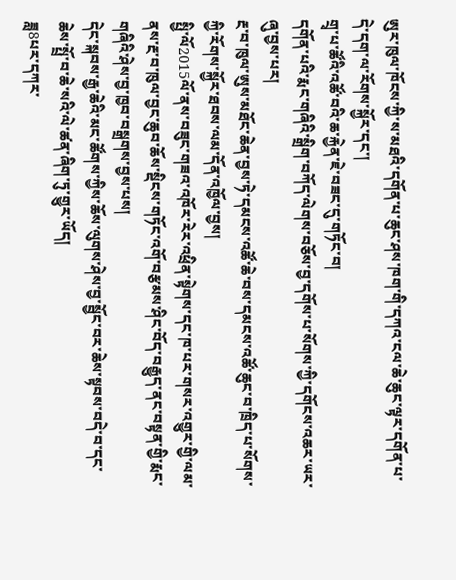ཨུར་ཁུལ་ཁོངས་ཀྱི་ས་མཐའི་དགོན་པ་ཆུང་ཤས་ཁག་གི་དཀའ་ངལ་ཆེ་ཆུང་ལྟར་དགོན་པ་དེ་དག་ལ་རོགས་སྐྱོར་དང་།
གྲྭ་པ་ཚོའི་འཚོ་བའི་ཆ་རྐྱེན་ཇེ་བཟང་དུ་གཏོང་བ།
དགོན་པའི་རྨང་གཞིའི་སྒྲིག་བཀོད་ལེགས་བཅོས་བྱ་དགོས་པ་སོགས་ཀྱི་དགོངས་འཆར་ཡར་ཞུ་བྱས་པར།
རྔ་བ་ཁུལ་ཨུས་མཐོང་ཆེན་བྱས་ཏེ་དམངས་འཚོ་ཆེ་བས་དམངས་འཚོ་ཆུང་བ་ཁྲིད་པ་སོགས་ཀྱི་རོགས་སྐྱོར་ཐབས་ལམ་དོན་འཁྱོལ་བྱས།
སྤྱི་ལོ2015ལོ་ནས་བཟུང་གཟའ་འཁོར་རེར་འཕྲིན་སྟེགས་དང་ཁ་པར་གསར་འགྱུར་གྱི་ལམ་ནས་རྔ་བ་ཁུལ་བྱང་ཆུབ་ཆོས་སྡིངས་གཏོང་འགོ་བརྩམས་ཤིང་བོད་བརྒྱུད་ནང་བསྟན་གྱི་རྨང་གཞིའི་ཤེས་བྱ་ཁྱབ་བསྒྲགས་བྱས་པས།
དེང་སྐབས་རྒྱ་ཆེའི་མང་ཚོགས་ཀྱིས་ཆོས་ལུགས་ཤེས་བྱ་སྦྱོང་བར་ཆེས་སྟབས་བདེ་བ་དང་ཆེས་སྤྲོ་བ་ཆེ་སའི་ལེ་ཚན་ཞིག་ཏུ་གྱུར་ཡོད།
ཟླ8པར་དཀར་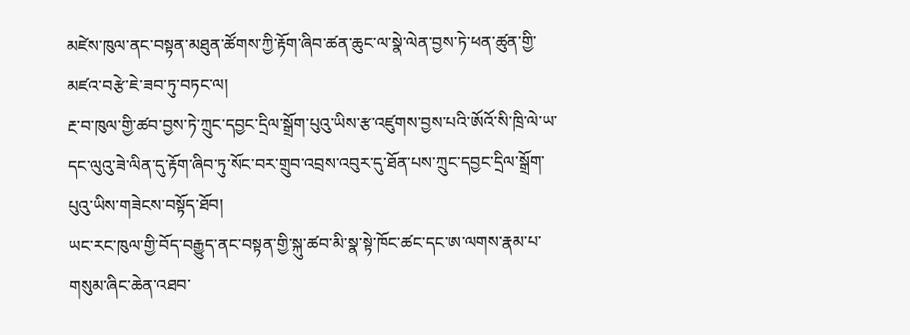མཛེས་ཁུལ་ནང་བསྟན་མཐུན་ཚོགས་ཀྱི་རྟོག་ཞིབ་ཚན་ཆུང་ལ་སྣེ་ལེན་བྱས་ཏེ་ཕན་ཚུན་གྱི་མཛའ་བརྩེ་ཇེ་ཟབ་ཏུ་བཏང་ལ།
རྔ་བ་ཁུལ་གྱི་ཚབ་བྱས་ཏེ་ཀྲུང་དབྱང་དྲིལ་སྒྲོག་པུའུ་ཡིས་རྩ་འཛུགས་བྱས་པའི་ཨོའོ་སི་ཁྲི་ལེ་ཡ་དང་ལུའུ་ཟེ་ལིན་དུ་རྟོག་ཞིབ་ཏུ་སོང་བར་གྲུབ་འབྲས་འབུར་དུ་ཐོན་པས་ཀྲུང་དབྱང་དྲིལ་སྒྲོག་པུའུ་ཡིས་གཟེངས་བསྟོད་ཐོབ།
ཡང་རང་ཁུལ་གྱི་བོད་བརྒྱུད་ནང་བསྟན་གྱི་སྐུ་ཚབ་མི་སྣ་སྟེ་ཁོང་ཚང་དང་ཨ་ལགས་རྣམ་པ་གསུམ་ཞིང་ཆེན་འཐབ་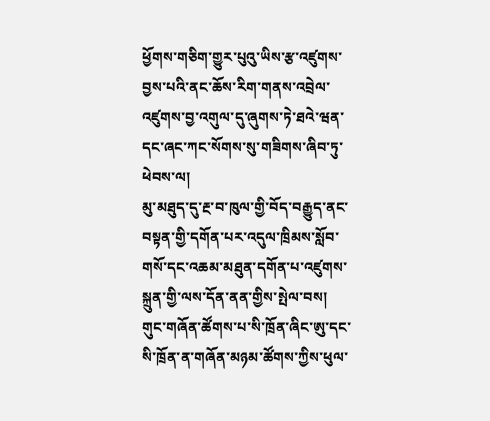ཕྱོགས་གཅིག་གྱུར་པུའུ་ཡིས་རྩ་འཛུགས་བྱས་པའི་ནང་ཆོས་རིག་གནས་འབྲེལ་འཛུགས་བྱ་འགུལ་དུ་ཞུགས་ཏེ་ཐའེ་ཝན་དང་ཞང་ཀང་སོགས་སུ་གཟིགས་ཞིབ་ཏུ་ཕེབས་ལ།
མུ་མཐུད་དུ་རྔ་བ་ཁུལ་གྱི་བོད་བརྒྱུད་ནང་བསྟན་གྱི་དགོན་པར་འདུལ་ཁྲིམས་སློབ་གསོ་དང་འཆམ་མཐུན་དགོན་པ་འཛུགས་སྐྲུན་གྱི་ལས་དོན་ནན་གྱིས་སྤེལ་བས།
གུང་གཞོན་ཚོགས་པ་སི་ཁྲོན་ཞིང་ཨུ་དང་སི་ཁྲོན་ན་གཞོན་མཉམ་ཚོགས་ཀྱིས་ཕུལ་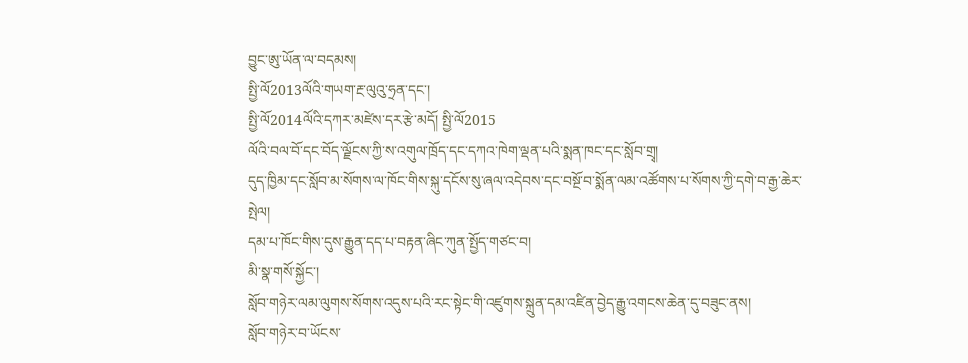བྱུང་ཨུ་ཡོན་ལ་བདམས།
སྤྱི་ལོ2013ལོའི་གཡག་རྔ་ལུའུ་ཧྲན་དང་།
སྤྱི་ལོ2014ལོའི་དཀར་མཛེས་དར་རྩེ་མདོ། སྤྱི་ལོ2015
ལོའི་བལ་བོ་དང་བོད་ལྗོངས་ཀྱི་ས་འགུལ་ཁྲོད་དང་དཀའ་ཁེག་ལྡན་པའི་སྨན་ཁང་དང་སློབ་གྲྭ།
དུད་ཁྱིམ་དང་སློབ་མ་སོགས་ལ་ཁོང་གིས་སྐུ་དངོས་སུ་ཞལ་འདེབས་དང་བསྔོ་བ་སྨོན་ལམ་འཚོགས་པ་སོགས་ཀྱི་དགེ་བ་རྒྱ་ཆེར་སྤེལ།
དམ་པ་ཁོང་གིས་དུས་རྒྱུན་དད་པ་བརྟན་ཞིང་ཀུན་སྤྱོད་གཙང་བ།
མི་སྣ་གསོ་སྐྱོང་།
སློབ་གཉེར་ལམ་ལུགས་སོགས་འདུས་པའི་རང་སྟེང་གི་འཛུགས་སྐྲུན་དམ་འཛིན་བྱེད་རྒྱུ་འགངས་ཆེན་དུ་བཟུང་ནས།
སློབ་གཉེར་བ་ཡོངས་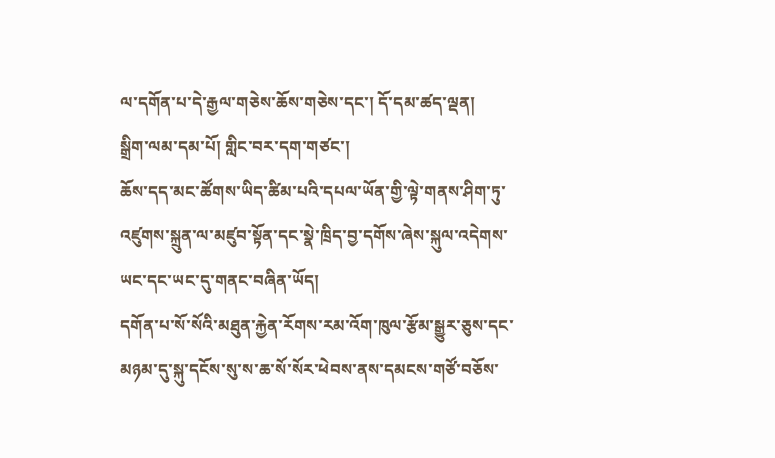ལ་དགོན་པ་དེ་རྒྱལ་གཅེས་ཆོས་གཅེས་དང་། དོ་དམ་ཚད་ལྡན།
སྒྲིག་ལམ་དམ་པོ། གླིང་བར་དག་གཙང་།
ཆོས་དད་མང་ཚོགས་ཡིད་ཚིམ་པའི་དཔལ་ཡོན་གྱི་ལྟེ་གནས་ཤིག་ཏུ་འཛུགས་སྐྲུན་ལ་མཛུབ་སྟོན་དང་སྣེ་ཁྲིད་བྱ་དགོས་ཞེས་སྐུལ་འདེགས་ཡང་དང་ཡང་དུ་གནང་བཞིན་ཡོད།
དགོན་པ་སོ་སོའི་མཐུན་རྐྱེན་རོགས་རམ་འོག་ཁུལ་རྩོམ་སྒྱུར་ཅུས་དང་མཉམ་དུ་སྐུ་དངོས་སུ་ས་ཆ་སོ་སོར་ཕེབས་ནས་དམངས་གཙོ་བཅོས་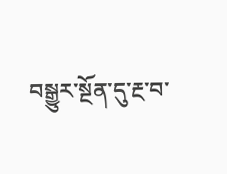བསྒྱུར་སྔོན་དུ་རྔ་བ་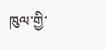ཁུལ་གྱི་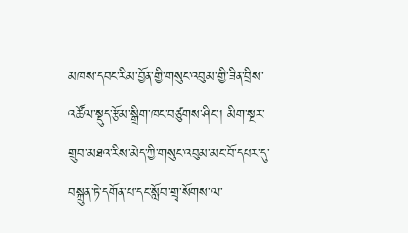མཁས་དབང་རིམ་བྱོན་གྱི་གསུང་འབུམ་གྱི་ཟིན་བྲིས་འཚོལ་སྡུད་རྩོམ་སྒྲིག་ཁང་བཙུགས་ཤིང་། མིག་སྔར་གྲུབ་མཐའ་རིས་མེད་ཀྱི་གསུང་འབུམ་མང་བོ་དཔར་དུ་བསྐྲུན་ཏེ་དགོན་པ་དང་སློབ་གྲྭ་སོགས་ལ་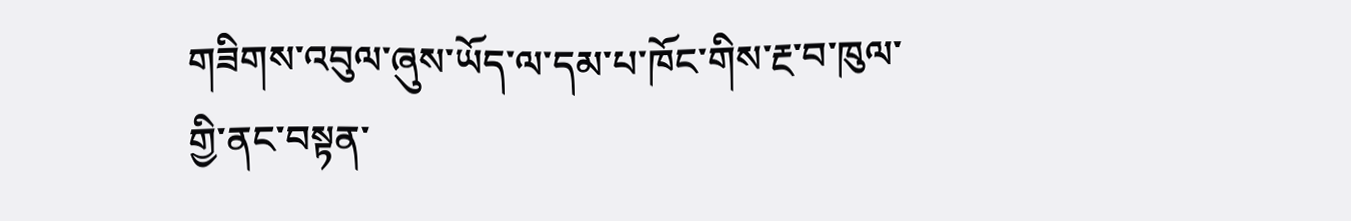གཟིགས་འབུལ་ཞུས་ཡོད་ལ་དམ་པ་ཁོང་གིས་རྔ་བ་ཁུལ་གྱི་ནང་བསྟན་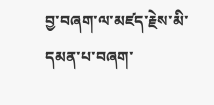བྱ་བཞག་ལ་མཛད་རྗེས་མི་དམན་པ་བཞག་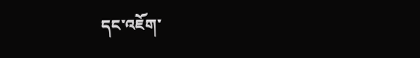དང་འཇོག་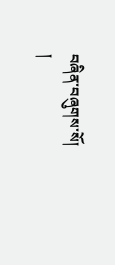བཞིན་བཞུགས་སོ།
།